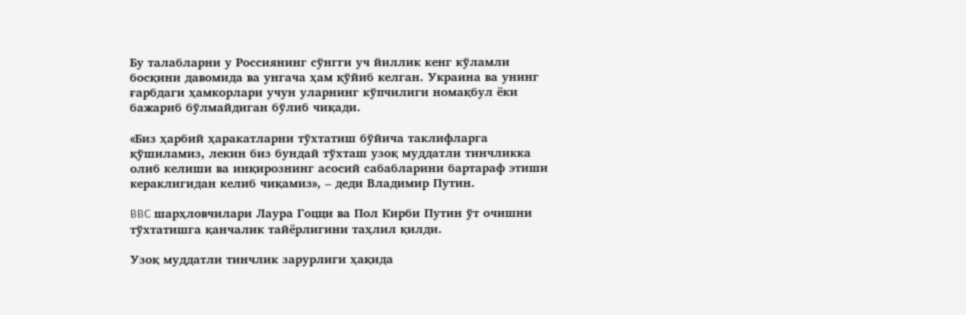Бу талабларни у Россиянинг сўнгги уч йиллик кенг кўламли босқини давомида ва унгача ҳам қўйиб келган. Украина ва унинг ғарбдаги ҳамкорлари учун уларнинг кўпчилиги номақбул ёки бажариб бўлмайдиган бўлиб чиқади.

«Биз ҳарбий ҳаракатларни тўхтатиш бўйича таклифларга қўшиламиз, лекин биз бундай тўхташ узоқ муддатли тинчликка олиб келиши ва инқирознинг асосий сабабларини бартараф этиши кераклигидан келиб чиқамиз», – деди Владимир Путин.

BBC шарҳловчилари Лаура Гоцци ва Пол Кирби Путин ўт очишни тўхтатишга қанчалик тайёрлигини таҳлил қилди.

Узоқ муддатли тинчлик зарурлиги ҳақида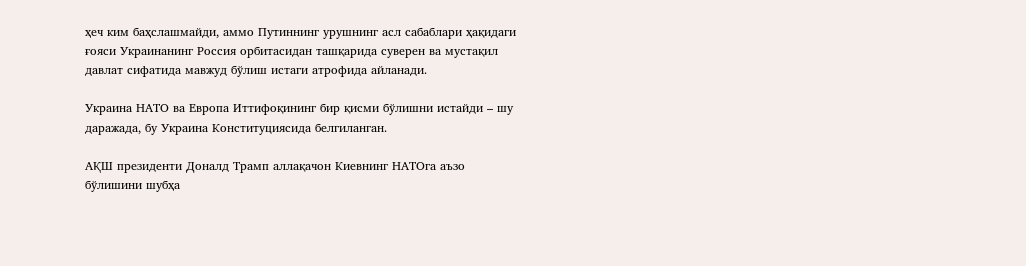ҳеч ким баҳслашмайди, аммо Путиннинг урушнинг асл сабаблари ҳақидаги ғояси Украинанинг Россия орбитасидан ташқарида суверен ва мустақил давлат сифатида мавжуд бўлиш истаги атрофида айланади.

Украина НАТО ва Европа Иттифоқининг бир қисми бўлишни истайди – шу даражада, бу Украина Конституциясида белгиланган.

АҚШ президенти Доналд Трамп аллақачон Киевнинг НАТОга аъзо бўлишини шубҳа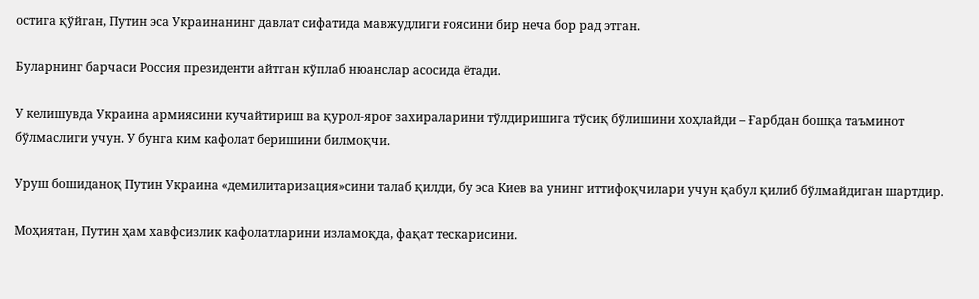остига қўйган, Путин эса Украинанинг давлат сифатида мавжудлиги ғоясини бир неча бор рад этган.

Буларнинг барчаси Россия президенти айтган кўплаб нюанслар асосида ётади.

У келишувда Украина армиясини кучайтириш ва қурол-яроғ захираларини тўлдиришига тўсиқ бўлишини хоҳлайди – Ғарбдан бошқа таъминот бўлмаслиги учун. У бунга ким кафолат беришини билмоқчи.

Уруш бошиданоқ Путин Украина «демилитаризация»сини талаб қилди, бу эса Киев ва унинг иттифоқчилари учун қабул қилиб бўлмайдиган шартдир.

Моҳиятан, Путин ҳам хавфсизлик кафолатларини изламоқда, фақат тескарисини.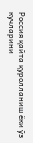Россия қайта қуролланиш ёки ўз кучларини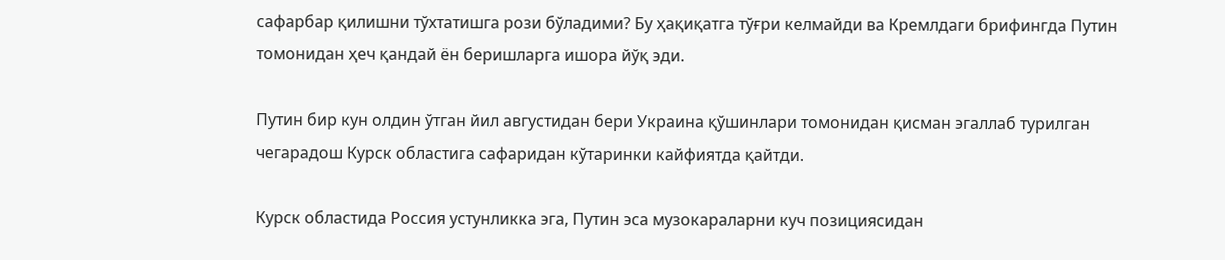сафарбар қилишни тўхтатишга рози бўладими? Бу ҳақиқатга тўғри келмайди ва Кремлдаги брифингда Путин томонидан ҳеч қандай ён беришларга ишора йўқ эди.

Путин бир кун олдин ўтган йил августидан бери Украина қўшинлари томонидан қисман эгаллаб турилган чегарадош Курск областига сафаридан кўтаринки кайфиятда қайтди.

Курск областида Россия устунликка эга, Путин эса музокараларни куч позициясидан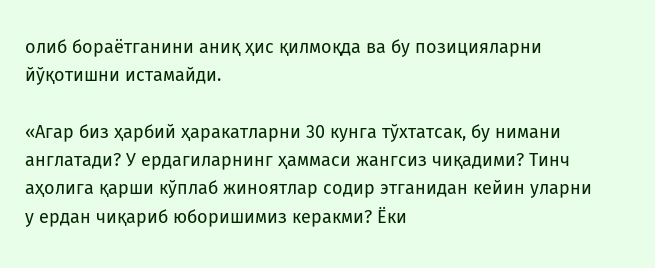олиб бораётганини аниқ ҳис қилмоқда ва бу позицияларни йўқотишни истамайди.

«Агар биз ҳарбий ҳаракатларни 30 кунга тўхтатсак, бу нимани англатади? У ердагиларнинг ҳаммаси жангсиз чиқадими? Тинч аҳолига қарши кўплаб жиноятлар содир этганидан кейин уларни у ердан чиқариб юборишимиз керакми? Ёки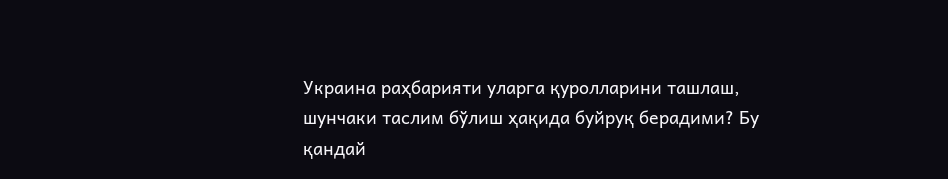Украина раҳбарияти уларга қуролларини ташлаш, шунчаки таслим бўлиш ҳақида буйруқ берадими? Бу қандай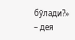бўлади?» – дея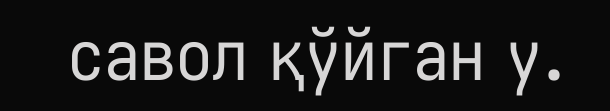савол қўйган у.